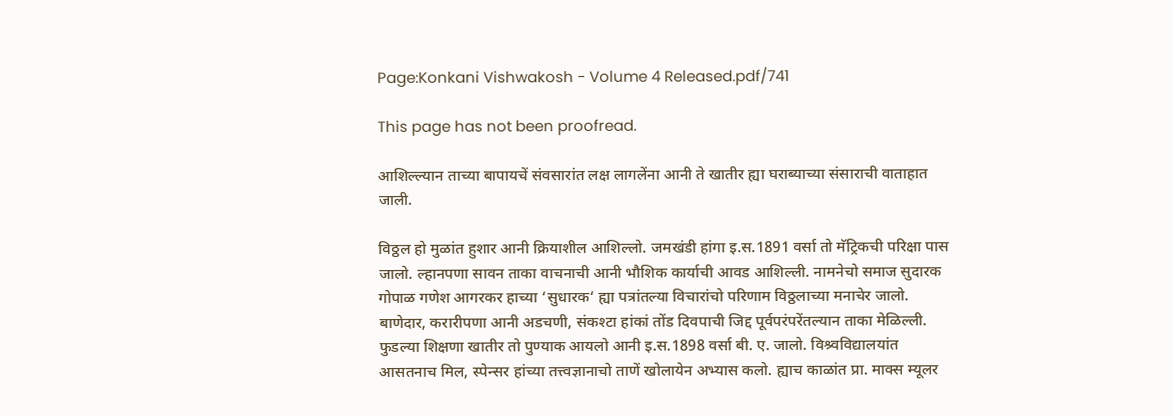Page:Konkani Vishwakosh - Volume 4 Released.pdf/741

This page has not been proofread.

आशिल्ल्यान ताच्या बापायचें संवसारांत लक्ष लागलेंना आनी ते खातीर ह्या घराब्याच्या संसाराची वाताहात जाली.

विठ्ठल हो मुळांत हुशार आनी क्रियाशील आशिल्लो. जमखंडी हांगा इ.स.1891 वर्सा तो मॅट्रिकची परिक्षा पास जालो. ल्हानपणा सावन ताका वाचनाची आनी भौशिक कार्याची आवड आशिल्ली. नामनेचो समाज सुदारक गोपाळ गणेश आगरकर हाच्या ‘सुधारक‘ ह्या पत्रांतल्या विचारांचो परिणाम विठ्ठलाच्या मनाचेर जालो. बाणेदार, करारीपणा आनी अडचणी, संकश्टा हांकां तोंड दिवपाची जिद्द पूर्वपरंपरेंतल्यान ताका मेळिल्ली. फुडल्या शिक्षणा खातीर तो पुण्याक आयलो आनी इ.स.1898 वर्सा बी. ए. जालो. विश्र्वविद्यालयांत आसतनाच मिल, स्पेन्सर हांच्या तत्त्वज्ञानाचो ताणें खोलायेन अभ्यास कलो. ह्याच काळांत प्रा. माक्स म्यूलर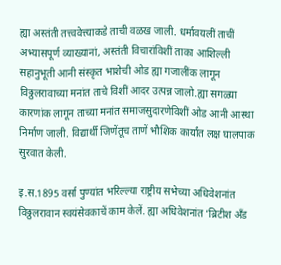ह्या अस्तंती तत्त्ववेत्त्याकडे ताची वळख जाली. धर्मावयलीं ताचीं अभ्यासपूर्ण व्याख्यानां, अस्तंती विचारांविशीं ताका आशिल्ली सहानुभूती आनी संस्कृत भाशेची ओड ह्या गजालींक लागून विठ्ठलरावाच्या मनांत ताचे विशीं आदर उत्पन्न जालो.ह्या सगळ्या कारणांक लागून ताच्या मनांत समाजसुदारणेविशीं ओड आनी आस्था निर्माण जाली. विद्यार्थी जिणेंतूच ताणें भौशिक कार्यांत लक्ष घालपाक सुरवात केली.

इ.स.1895 वर्सा पुण्यांत भरिल्ल्या राष्ट्रीय सभेच्या अधिवेशनांत विठ्ठलरावान स्वयंसेवकाचें काम केलें. ह्या अधिवेशनांत ‘ब्रिटीश अँड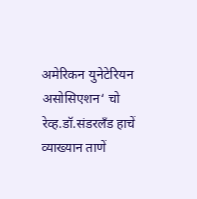अमेरिकन युनेटेरियन असोसिएशन‘ चो रेव्ह.डॉ.संडरलँड हाचें व्याख्यान ताणें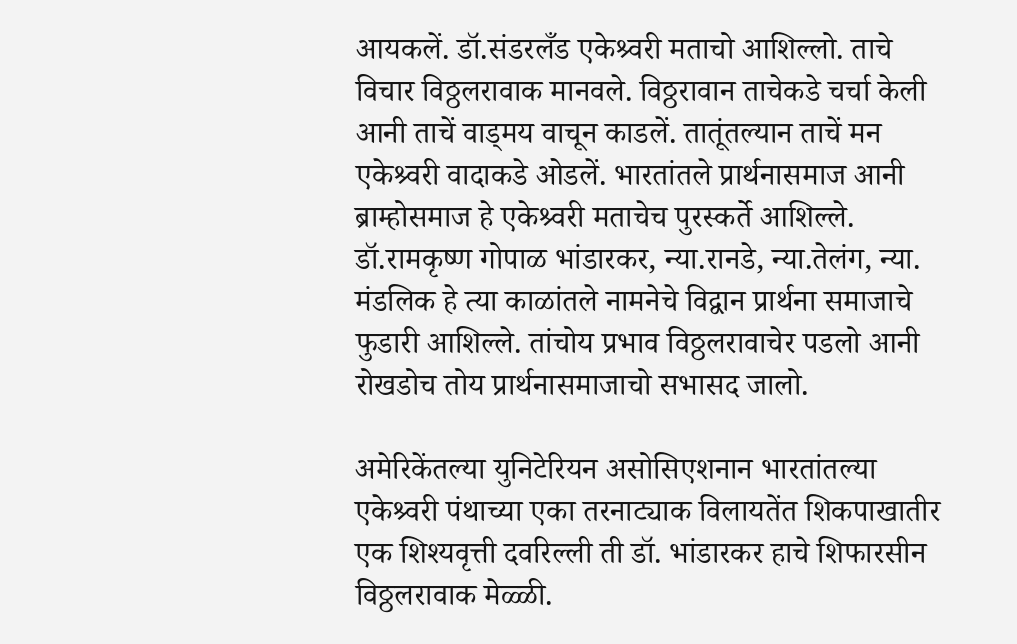आयकलें. डॉ.संडरलँड एकेश्र्वरी मताचो आशिल्लो. ताचे विचार विठ्ठलरावाक मानवले. विठ्ठरावान ताचेकडे चर्चा केली आनी ताचें वाड्मय वाचून काडलें. तातूंतल्यान ताचें मन एकेश्र्वरी वादाकडे ओडलें. भारतांतले प्रार्थनासमाज आनी ब्राम्होसमाज हे एकेश्र्वरी मताचेच पुरस्कर्ते आशिल्ले. डॉ.रामकृष्ण गोपाळ भांडारकर, न्या.रानडे, न्या.तेलंग, न्या. मंडलिक हे त्या काळांतले नामनेचे विद्वान प्रार्थना समाजाचे फुडारी आशिल्ले. तांचोय प्रभाव विठ्ठलरावाचेर पडलो आनी रोखडोच तोय प्रार्थनासमाजाचो सभासद जालो.

अमेरिकेंतल्या युनिटेरियन असोसिएशनान भारतांतल्या एकेश्र्वरी पंथाच्या एका तरनाट्याक विलायतेंत शिकपाखातीर एक शिश्यवृत्ती दवरिल्ली ती डॉ. भांडारकर हाचे शिफारसीन विठ्ठलरावाक मेळ्ळी.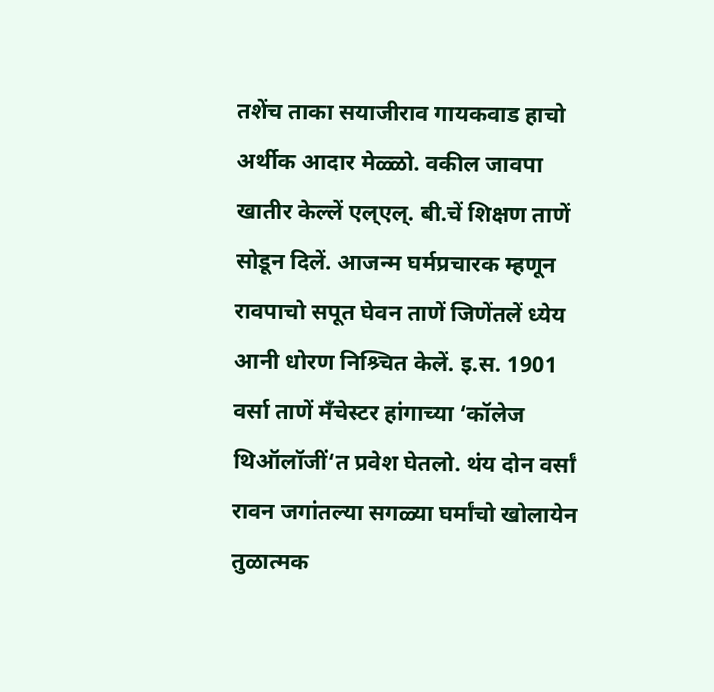तशेंच ताका सयाजीराव गायकवाड हाचो अर्थीक आदार मेळ्ळो. वकील जावपा खातीर केल्लें एल्एल्. बी.चें शिक्षण ताणें सोडून दिलें. आजन्म घर्मप्रचारक म्हणून रावपाचो सपूत घेवन ताणें जिणेंतलें ध्येय आनी धोरण निश्र्चित केलें. इ.स. 1901 वर्सा ताणें मँचेस्टर हांगाच्या ‘कॉलेज थिऑलॉजीं‘त प्रवेश घेतलो. थंय दोन वर्सां रावन जगांतल्या सगळ्या घर्मांचो खोलायेन तुळात्मक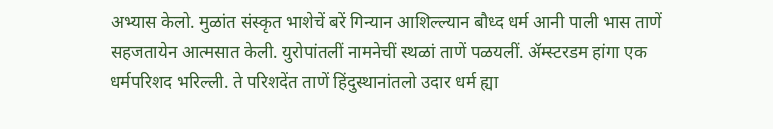अभ्यास केलो. मुळांत संस्कृत भाशेचें बरें गिन्यान आशिल्ल्यान बौध्द धर्म आनी पाली भास ताणें सहजतायेन आत्मसात केली. युरोपांतलीं नामनेचीं स्थळां ताणें पळयलीं. ॲम्स्टरडम हांगा एक धर्मपरिशद भरिल्ली. ते परिशदेंत ताणें हिंदुस्थानांतलो उदार धर्म ह्या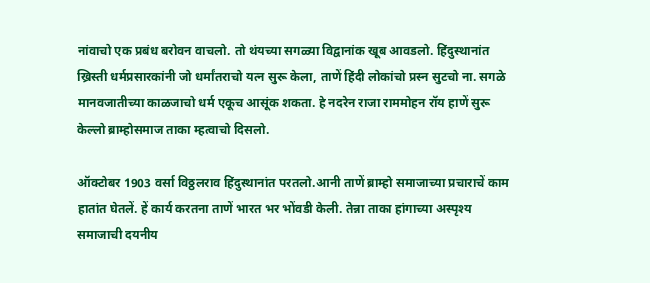नांवाचो एक प्रबंध बरोवन वाचलो. तो थंयच्या सगळ्या विद्वानांक खूब आवडलो. हिंदुस्थानांत ख्रिस्ती धर्मप्रसारकांनी जो धर्मांतराचो यत्न सुरू केला, ताणें हिंदी लोकांचो प्रस्न सुटचो ना. सगळे मानवजातीच्या काळजाचो धर्म एकूच आसूंक शकता. हे नदरेन राजा राममोहन रॉय हाणें सुरू केल्लो ब्राम्होसमाज ताका म्हत्वाचो दिसलो.

ऑक्टोबर 1903 वर्सा विठ्ठलराव हिंदुस्थानांत परतलो.आनी ताणें ब्राम्हो समाजाच्या प्रचाराचें काम हातांत घेतलें. हें कार्य करतना ताणें भारत भर भोंवडी केली. तेन्ना ताका हांगाच्या अस्पृश्य समाजाची दयनीय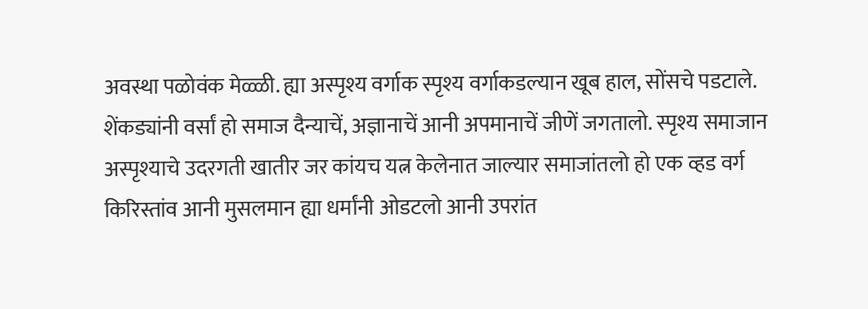अवस्था पळोवंक मेळ्ळी. ह्या अस्पृश्य वर्गाक स्पृश्य वर्गाकडल्यान खूब हाल, सोंसचे पडटाले. शेंकड्यांनी वर्सां हो समाज दैन्याचें, अज्ञानाचें आनी अपमानाचें जीणें जगतालो. स्पृश्य समाजान अस्पृश्याचे उदरगती खातीर जर कांयच यत्न केलेनात जाल्यार समाजांतलो हो एक व्हड वर्ग किरिस्तांव आनी मुसलमान ह्या धर्मांनी ओडटलो आनी उपरांत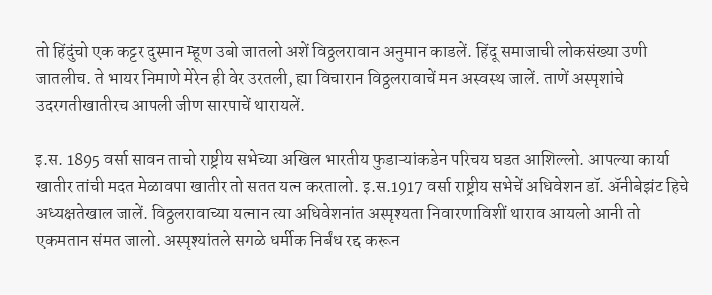तो हिंदुंचो एक कट्टर दुस्मान म्हूण उबो जातलो अशें विठ्ठलरावान अनुमान काडलें. हिंदू समाजाची लोकसंख्या उणी जातलीच. ते भायर निमाणे मेरेन ही वेर उरतली, ह्या विचारान विठ्ठलरावाचें मन अस्वस्थ जालें. ताणें अस्पृशांचे उदरगतीखातीरच आपली जीण सारपाचें थारायलें.

इ.स. 1895 वर्सा सावन ताचो राष्ट्रीय सभेच्या अखिल भारतीय फुडाऱ्यांकडेन परिचय घडत आशिल्लो. आपल्या कार्या खातीर तांची मदत मेळावपा खातीर तो सतत यत्न करतालो. इ.स.1917 वर्सा राष्ट्रीय सभेचें अधिवेशन डॉ. ॲनीबेझंट हिचे अध्यक्षतेखाल जालें. विठ्ठलरावाच्या यत्नान त्या अधिवेशनांत अस्पृश्यता निवारणाविशीं थाराव आयलो आनी तो एकमतान संमत जालो. अस्पृश्यांतले सगळे धर्मीक निर्बंध रद्द करून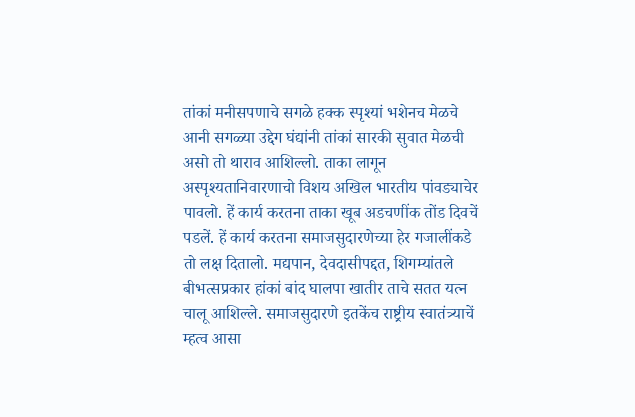तांकां मनीसपणाचे सगळे हक्क स्पृश्यां भशेनच मेळचे आनी सगळ्या उद्देग घंद्यांनी तांकां सारकी सुवात मेळची असो तो थाराव आशिल्लो. ताका लागून अस्पृश्यतानिवारणाचो विशय अखिल भारतीय पांवड्याचेर पावलो. हें कार्य करतना ताका खूब अडचणींक तोंड दिवचें पडलें. हें कार्य करतना समाजसुदारणेच्या हेर गजालींकडे तो लक्ष दितालो. मद्यपान, देवदासीपद्दत, शिगम्यांतले बीभत्सप्रकार हांकां बांद घालपा खातीर ताचे सतत यत्न चालू आशिल्ले. समाजसुदारणे इतकेंच राष्ट्रीय स्वातंत्र्याचें म्हत्व आसा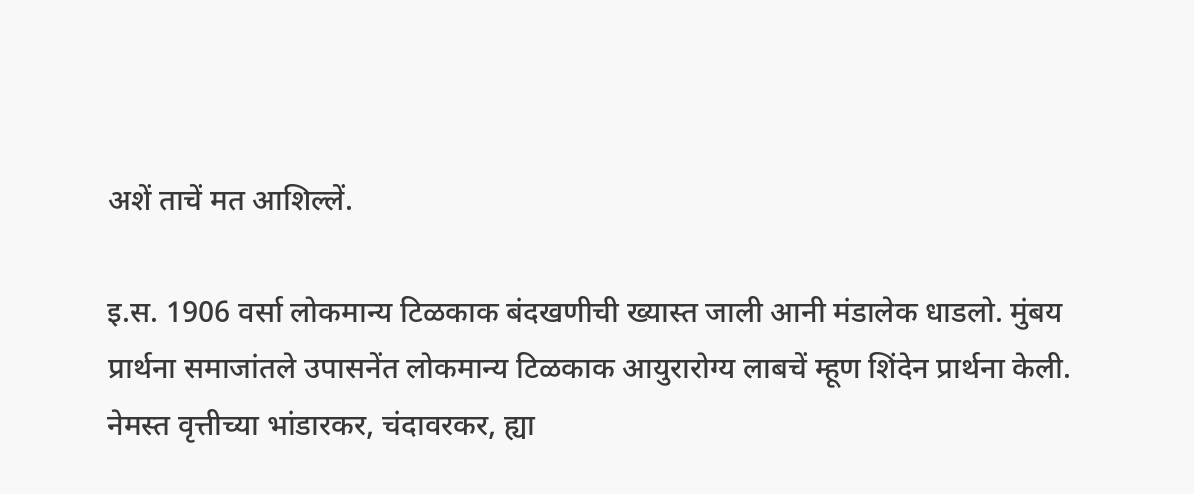अशें ताचें मत आशिल्लें.

इ.स. 1906 वर्सा लोकमान्य टिळकाक बंदखणीची ख्यास्त जाली आनी मंडालेक धाडलो. मुंबय प्रार्थना समाजांतले उपासनेंत लोकमान्य टिळकाक आयुरारोग्य लाबचें म्हूण शिंदेन प्रार्थना केली. नेमस्त वृत्तीच्या भांडारकर, चंदावरकर, ह्या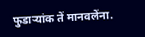फुडाऱ्यांक तें मानवलेंना.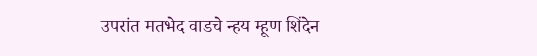उपरांत मतभेद वाडचे न्हय म्हूण शिंदेन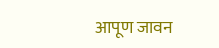आपूण जावन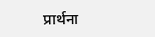प्रार्थना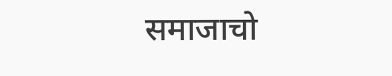समाजाचो